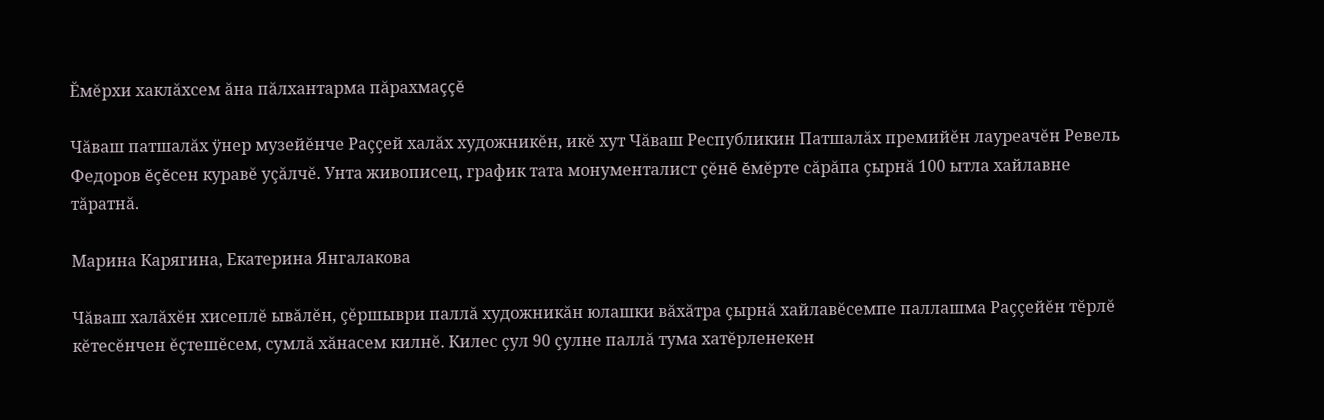Ĕмĕрхи хаклăхсем ăна пăлхантарма пăрахмаççĕ

Чăваш патшалăх ÿнер музейĕнче Раççей халăх художникĕн, икĕ хут Чăваш Республикин Патшалăх премийĕн лауреачĕн Ревель Федоров ĕçĕсен куравĕ уçăлчĕ. Унта живописец, график тата монументалист çĕнĕ ĕмĕрте сăрăпа çырнă 100 ытла хайлавне тăратнă.

Марина Карягина, Екатерина Янгалакова

Чăваш халăхĕн хисеплĕ ывăлĕн, çĕршыври паллă художникăн юлашки вăхăтра çырнă хайлавĕсемпе паллашма Раççейĕн тĕрлĕ кĕтесĕнчен ĕçтешĕсем, сумлă хăнасем килнĕ. Килес çул 90 çулне паллă тума хатĕрленекен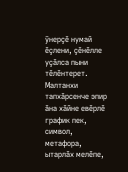ÿнерçĕ нумай ĕçлени, çĕнĕлле уçăлса пыни тĕлĕнтерет. Малтанхи тапхăрсенче эпир ăна хăйне евĕрлĕ график пек, символ, метафора, ытарлăх мелĕпе,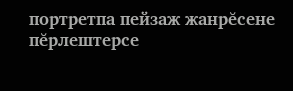портретпа пейзаж жанрĕсене пĕрлештерсе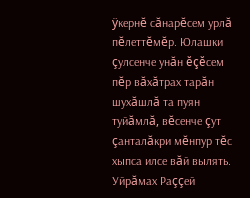ÿкернĕ сăнарĕсем урлă пĕлеттĕмĕр. Юлашки çулсенче унăн ĕçĕсем пĕр вăхăтрах тарăн шухăшлă та пуян туйăмлă, вĕсенче çут çанталăкри мĕнпур тĕс хыпса илсе вăй вылять. Уйрăмах Раççей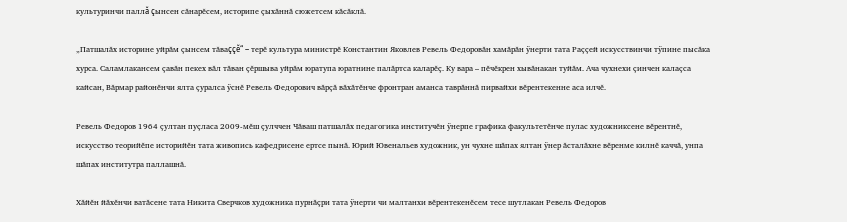культуринчи паллă çынсен сăнарĕсем, историпе çыхăннă сюжетсем кăсăклă.

„Патшалăх историне уйрăм çынсем тăваççĕ“ – терĕ культура министрĕ Константин Яковлев Ревель Федоровăн хамăрăн ÿнерти тата Раççей искусствинчи тÿпине пысăка хурса. Саламлакансем çавăн пекех вăл тăван çĕршыва уйрăм юратупа юратнине палăртса каларĕç. Ку вара – пĕчĕкрен хывăнакан туйăм. Ача чухнехи çинчен калаçса кайсан, Вăрмар районĕнчи ялта çуралса ÿснĕ Ревель Федорович вăрçă вăхăтĕнче фронтран аманса таврăннă пирвайхи вĕрентекенне аса илчĕ.

Ревель Федоров 1964 çултан пуçласа 2009-мĕш çулччен Чăваш патшалăх педагогика институчĕн ÿнерпе графика факультетĕнче пулас художниксене вĕрентнĕ, искусство теорийĕпе историйĕн тата живопись кафедрисене ертсе пынă. Юрий Ювенальев художник, ун чухне шăпах ялтан ÿнер ăсталăхне вĕренме килнĕ каччă, унпа шăпах институтра паллашнă.

Хăйĕн йăхĕнчи ватăсене тата Никита Сверчков художника пурнăçри тата ÿнерти чи малтанхи вĕрентекенĕсем тесе шутлакан Ревель Федоров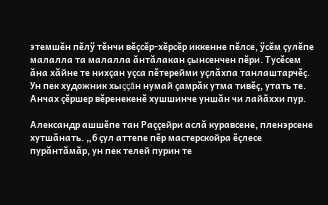этемшĕн пĕлÿ тĕнчи вĕçсĕр-хĕрсĕр иккенне пĕлсе, ÿсĕм çулĕпе малалла та малалла ăнтăлакан çынсенчен пĕри. Тусĕсем ăна хăйне те нихçан уçса пĕтерейми уçлăхпа танлаштарчĕç. Ун пек художник хыççăн нумай çамрăк утма тивĕç, утать те. Анчах çĕршер вĕренекенĕ хушшинче уншăн чи лайăххи пур.

Александр ашшĕпе тан Раççейри аслă куравсене, пленэрсене хутшăнать. „6 çул аттепе пĕр мастерскойра ĕçлесе пурăнтăмăр, ун пек телей пурин те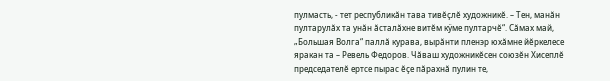пулмасть, - тет республикăн тава тивĕçлĕ художникĕ. – Тен, манăн пултарулăх та унăн ăсталăхне витĕм кÿме пултарчĕ“. Сăмах май, „Большая Волга“ паллă курава, вырăнти пленэр юхăмне йĕркелесе яракан та – Ревель Федоров. Чăваш художникĕсен союзĕн Хисеплĕ председателĕ ертсе пырас ĕçе пăрахнă пулин те,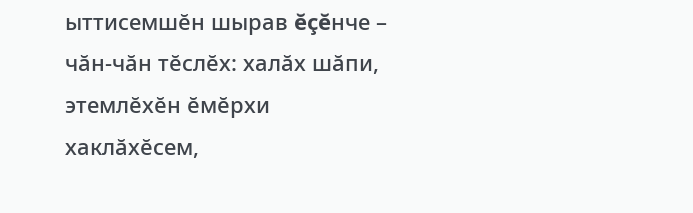ыттисемшĕн шырав ĕçĕнче – чăн-чăн тĕслĕх: халăх шăпи, этемлĕхĕн ĕмĕрхи хаклăхĕсем,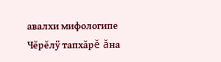авалхи мифологипе Чĕрĕлÿ тапхăрĕ ăна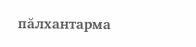пăлхантарма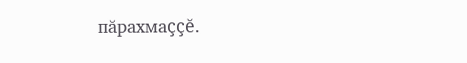пăрахмаççĕ.